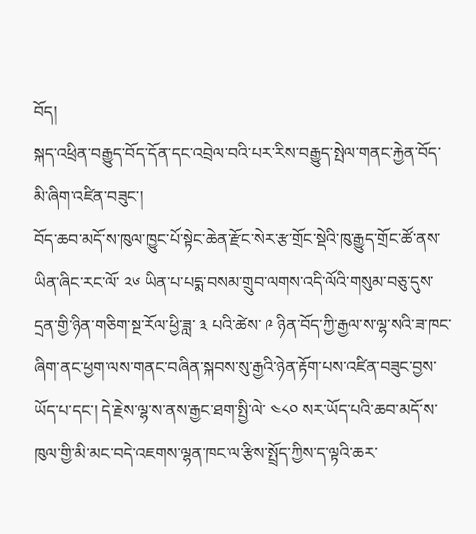བོད།
སྐད་འཕྲིན་བརྒྱུད་བོད་དོན་དང་འབྲེལ་བའི་པར་རིས་བརྒྱུད་སྤེལ་གནང་རྐྱེན་བོད་མི་ཞིག་འཛིན་བཟུང་།
བོད་ཆབ་མདོ་ས་ཁུལ་ཁྱུང་པོ་སྟེང་ཆེན་རྫོང་སེར་རྩ་གྲོང་སྡེའི་ཁུ་རྒྱུད་གྲོང་ཚོ་ནས་ཡིན་ཞིང་རང་ལོ་ ༢༦ ཡིན་པ་པདྨ་བསམ་གྲུབ་ལགས་འདི་ལོའི་གསུམ་བཅུ་དུས་དྲན་གྱི་ཉིན་གཅིག་སྔ་རོལ་ཕྱི་ཟླ་ ༣ པའི་ཚེས་ ༩ ཉིན་བོད་ཀྱི་རྒྱལ་ས་ལྷ་སའི་ཟ་ཁང་ཞིག་ནང་ཕྱག་ལས་གནང་བཞིན་སྐབས་སུ་རྒྱའི་ཉེན་རྟོག་པས་འཛིན་བཟུང་བྱས་ཡོད་པ་དང་། དེ་རྗེས་ལྷ་ས་ནས་རྒྱང་ཐག་སྤྱི་ལེ་ ༤༨༠ སར་ཡོད་པའི་ཆབ་མདོ་ས་ཁུལ་གྱི་མི་མང་བདེ་འཇགས་ལྷན་ཁང་ལ་རྩིས་སྤྲོད་ཀྱིས་ད་ལྟའི་ཆར་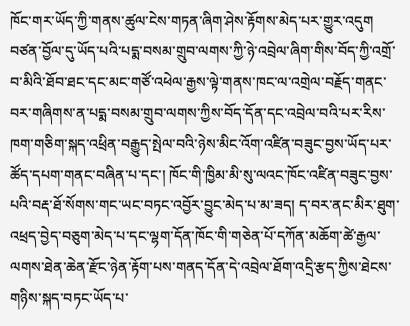ཁོང་གར་ཡོད་ཀྱི་གནས་ཚུལ་ངེས་གཏན་ཞིག་ཤེས་རྟོགས་མེད་པར་གྱུར་འདུག བཙན་བྱོལ་དུ་ཡོད་པའི་པདྨ་བསམ་གྲུབ་ལགས་ཀྱི་ཉེ་འབྲེལ་ཞིག་གིས་བོད་ཀྱི་འགྲོ་བ་མིའི་ཐོབ་ཐང་དང་མང་གཙོ་འཕེལ་རྒྱས་ལྟེ་གནས་ཁང་ལ་འགྲེལ་བརྗོད་གནང་བར་གཞིགས་ན་པདྨ་བསམ་གྲུབ་ལགས་ཀྱིས་བོད་དོན་དང་འབྲེལ་བའི་པར་རིས་ཁག་གཅིག་སྐད་འཕྲིན་བརྒྱུད་སྤེལ་བའི་ཉེས་མིང་འོག་འཛིན་བཟུང་བྱས་ཡོད་པར་ཚོད་དཔག་གནང་བཞིན་པ་དང་། ཁོང་གི་ཁྱིམ་མི་སུ་ལའང་ཁོང་འཛིན་བཟུང་བྱས་པའི་བརྡ་ཐོ་སོགས་གང་ཡང་བཏང་འབྱོར་བྱུང་མེད་པ་མ་ཟད། ད་བར་ནང་མིར་ཐུག་འཕྲད་བྱེད་བཅུག་མེད་པ་དང་ལྷག་དོན་ཁོང་གི་གཅེན་པོ་དཀོན་མཆོག་ཚེ་རྒྱལ་ལགས་ཐེན་ཆེན་རྫོང་ཉེན་རྟོག་པས་གནད་དོན་དེ་འབྲེལ་ཐོག་འདྲི་རྩད་ཀྱིས་ཐེངས་གཉིས་སྐད་བཏང་ཡོད་པ་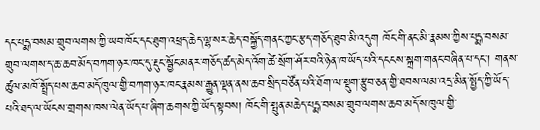དང་པདྨ་བསམ་གྲུབ་ལགས་ཀྱི་ཡབ་ཁོང་དང་ཐུག་འཕྲད་ཆེད་ལྷ་སར་ཆེད་བསྐྱོད་གནང་ཀྱང་རྩད་གཅོད་ཐུབ་མི་འདུག ཁོང་གི་ནང་མི་རྣམས་ཀྱིས་པདྨ་བསམ་གྲུབ་ལགས་ད་ཆ་ཆབ་མོད་བཀག་ཉར་ཁང་དུ་རྡུང་སྦྱོང་མནར་གཅོད་ཚད་མེད་འོག་ཚེ་སྲོག་ཤོར་བའི་ཉེན་ཁ་ཡོད་པའི་དངངས་སྐྲག་གནང་བཞིན་པ་དང་། གནས་ཚུལ་མཁོ་སྤྲོད་པས་ཆབ་མདོ་ཁུལ་གྱི་བཀག་ཉར་ཁང་རྣམས་རྒྱུན་ལྡན་ནས་ཆབ་སྲིད་བཙོན་པའི་ཐོག་ལ་སྡུག་རྩུབ་ཅན་གྱི་ཐབས་ལམ་འདྲ་མིན་སྤྱོད་ཀྱི་ཡོད་པའི་ཐད་ལ་ཡོངས་གྲགས་ཁས་ལེན་ཡོད་པ་ཞིག་ཆགས་ཀྱི་ཡོད་སྟབས། ཁོང་གི་སྤུན་མཆེད་པདྨ་བསམ་གྲུབ་ལགས་ཆབ་མདོ་ས་ཁུལ་གྱི་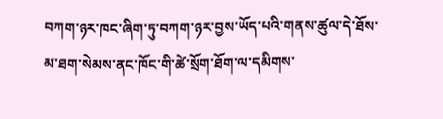བཀག་ཉར་ཁང་ཞིག་ཏུ་བཀག་ཉར་བྱས་ཡོད་པའི་གནས་ཚུལ་དེ་ཐོས་མ་ཐག་སེམས་ནང་ཁོང་གི་ཚེ་སྲོག་ཐོག་ལ་དམིགས་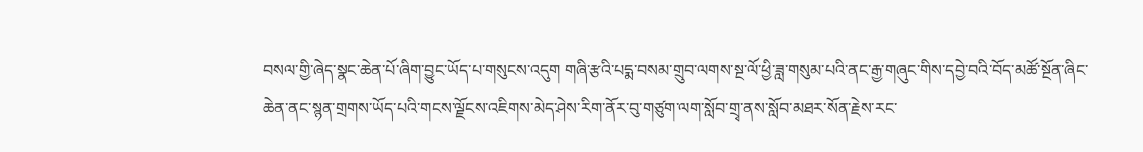བསལ་གྱི་ཞེད་སྣང་ཆེན་པོ་ཞིག་བྱུང་ཡོད་པ་གསུངས་འདུག གཞི་རྩའི་པདྨ་བསམ་གྲུབ་ལགས་སྔ་ལོ་ཕྱི་ཟླ་གསུམ་པའི་ནང་རྒྱ་གཞུང་གིས་དབྱེ་བའི་བོད་མཚོ་སྔོན་ཞིང་ཆེན་ནང་སྙན་གྲགས་ཡོད་པའི་གངས་ལྗོངས་འཇིགས་མེད་ཤེས་རིག་ནོར་བུ་གཙུག་ལག་སློབ་གྲྭ་ནས་སློབ་མཐར་སོན་རྗེས་རང་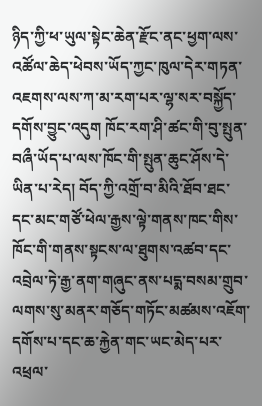ཉིད་ཀྱི་ཕ་ཡུལ་སྟེང་ཆེན་རྫོང་ནང་ཕྱག་ལས་འཚོལ་ཆེད་ཕེབས་ཡོད་ཀྱང་ཁུལ་དེར་གཏན་འཇགས་ལས་ཀ་མ་རག་པར་ལྷ་སར་བསྐྱོད་དགོས་བྱུང་འདུག ཁོང་རག་ཤི་ཚང་གི་བུ་སྤུན་བཞྀ་ཡོད་པ་ལས་ཁོང་གི་སྤུན་ཆུང་ཤོས་དེ་ཡིན་པ་རེད། བོད་ཀྱི་འགྲོ་བ་མིའི་ཐོབ་ཐང་དང་མང་གཙོ་ཕེལ་རྒྱས་ལྟེ་གནས་ཁང་གིས་ཁོང་གི་གནས་སྟངས་ལ་ཐུགས་འཚབ་དང་འབྲེལ་ཏེ་རྒྱ་ནག་གཞུང་ནས་པདྨ་བསམ་གྲུབ་ལགས་སུ་མནར་གཅོད་གཏོང་མཚམས་འཇོག་དགོས་པ་དང་ཆ་རྐྱེན་གང་ཡང་མེད་པར་འཕྲལ་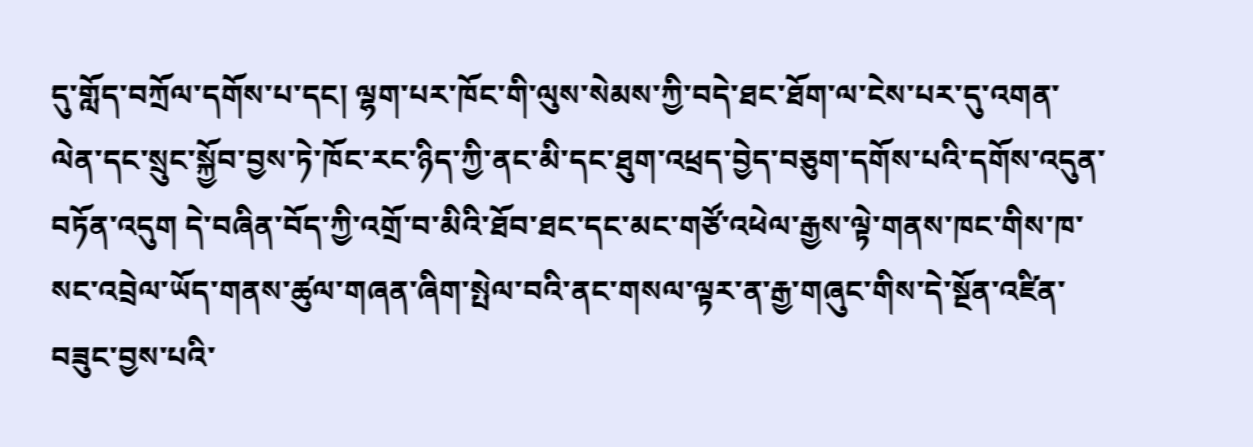དུ་གློད་བཀྲོལ་དགོས་པ་དང། ལྷག་པར་ཁོང་གི་ལུས་སེམས་ཀྱི་བདེ་ཐང་ཐོག་ལ་ངེས་པར་དུ་འགན་ལེན་དང་སྲུང་སྐྱོབ་བྱས་ཏེ་ཁོང་རང་ཉིད་ཀྱི་ནང་མི་དང་ཐུག་འཕྲད་བྱེད་བཅུག་དགོས་པའི་དགོས་འདུན་བཏོན་འདུག དེ་བཞིན་བོད་ཀྱི་འགྲོ་བ་མིའི་ཐོབ་ཐང་དང་མང་གཙོ་འཕེལ་རྒྱས་ལྟེ་གནས་ཁང་གིས་ཁ་སང་འབྲེལ་ཡོད་གནས་ཚུལ་གཞན་ཞིག་སྤེལ་བའི་ནང་གསལ་ལྟར་ན་རྒྱ་གཞུང་གིས་དེ་སྔོན་འཛིན་བཟུང་བྱས་པའི་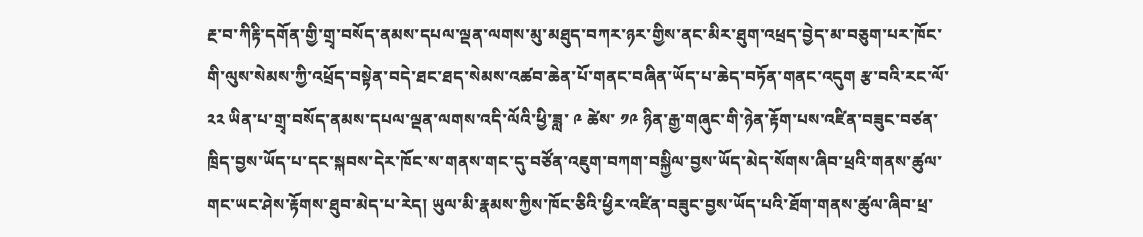རྔ་བ་ཀིརྟི་དགོན་གྱི་གྲྭ་བསོད་ནམས་དཔལ་ལྡན་ལགས་མུ་མཐུད་བཀར་ཉར་གྱིས་ནང་མིར་ཐུག་འཕྲད་བྱེད་མ་བཅུག་པར་ཁོང་གི་ལུས་སེམས་ཀྱི་འཕྲོད་བསྟེན་བདེ་ཐང་ཐད་སེམས་འཚབ་ཆེན་པོ་གནང་བཞིན་ཡོད་པ་ཆེད་བཏོན་གནང་འདུག རྩ་བའི་རང་ལོ་ ༢༢ ཡིན་པ་གྲྭ་བསོད་ནམས་དཔལ་ལྡན་ལགས་འདི་ལོའི་ཕྱི་ཟླ་ ༩ ཚེས་ ༡༩ ཉིན་རྒྱ་གཞུང་གི་ཉེན་རྟོག་པས་འཛིན་བཟུང་བཙན་ཁྲིད་བྱས་ཡོད་པ་དང་སྐབས་དེར་ཁོང་ས་གནས་གང་དུ་བཙོན་འཇུག་བཀག་བསྐྱིལ་བྱས་ཡོད་མེད་སོགས་ཞིབ་ཕྲའི་གནས་ཚུལ་གང་ཡང་ཤེས་རྟོགས་ཐུབ་མེད་པ་རེད། ཡུལ་མི་རྣམས་ཀྱིས་ཁོང་ཅིའི་ཕྱིར་འཛིན་བཟུང་བྱས་ཡོད་པའི་ཐོག་གནས་ཚུལ་ཞིབ་ཕྲ་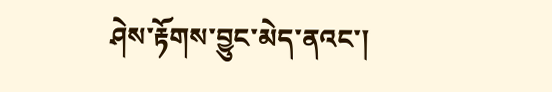ཤེས་རྟོགས་བྱུང་མེད་ནའང་།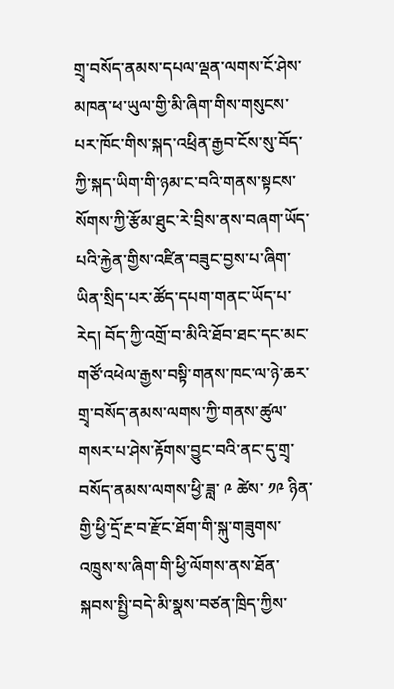གྲྭ་བསོད་ནམས་དཔལ་ལྡན་ལགས་ངོ་ཤེས་མཁན་ཕ་ཡུལ་གྱི་མི་ཞིག་གིས་གསུངས་པར་ཁོང་གིས་སྐད་འཕྲིན་རྒྱབ་ངོས་སུ་བོད་ཀྱི་སྐད་ཡིག་གི་ཉམ་ང་བའི་གནས་སྟངས་སོགས་ཀྱི་རྩོམ་ཐུང་རེ་བྲིས་ནས་བཞག་ཡོད་པའི་རྐྱེན་གྱིས་འཛིན་བཟུང་བྱས་པ་ཞིག་ཡིན་སྲིད་པར་ཚོད་དཔག་གནང་ཡོད་པ་རེད། བོད་ཀྱི་འགྲོ་བ་མིའི་ཐོབ་ཐང་དང་མང་གཙོ་འཕེལ་རྒྱས་བསྟི་གནས་ཁང་ལ་ཉེ་ཆར་གྲྭ་བསོད་ནམས་ལགས་ཀྱི་གནས་ཚུལ་གསར་པ་ཤེས་རྟོགས་བྱུང་བའི་ནང་དུ་གྲྭ་བསོད་ནམས་ལགས་ཕྱི་ཟླ་ ༩ ཚེས་ ༡༩ ཉིན་གྱི་ཕྱི་དྲོ་རྔ་བ་རྫོང་ཐོག་གི་སྐུ་གཟུགས་འཁྲུས་ས་ཞིག་གི་ཕྱི་ལོགས་ནས་ཐོན་སྐབས་སྤྱི་བདེ་མི་སྣས་བཙན་ཁྲིད་ཀྱིས་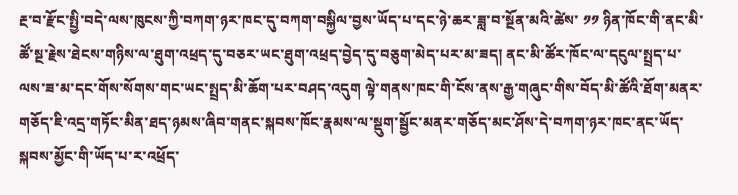རྔ་བ་རྫོང་སྤྱི་བདེ་ལས་ཁུངས་ཀྱི་བཀག་ཉར་ཁང་དུ་བཀག་བསྐྱིལ་བྱས་ཡོད་པ་དང་ཉེ་ཆར་ཟླ་བ་སྔོན་མའི་ཚེས་ ༡༡ ཉིན་ཁོང་གི་ནང་མི་ཚོ་སྔ་རྗེས་ཐེངས་གཉིས་ལ་ཐུག་འཕྲད་དུ་བཅར་ཡང་ཐུག་འཕྲད་བྱེད་དུ་བཅུག་མེད་པར་མ་ཟད། ནང་མི་ཚོར་ཁོང་ལ་དངུལ་སྤྲད་པ་ལས་ཟ་མ་དང་གོས་སོགས་གང་ཡང་སྤྲད་མི་ཆོག་པར་བཤད་འདུག ལྟེ་གནས་ཁང་གི་ངོས་ནས་རྒྱ་གཞུང་གིས་བོད་མི་ཚོའི་ཐོག་མནར་གཅོད་ཇི་འདྲ་གཏོང་མིན་ཐད་ཉམས་ཞིབ་གནང་སྐབས་ཁོང་རྣམས་ལ་སྡུག་སྦྱོང་མནར་གཅོད་མང་ཤོས་དེ་བཀག་ཉར་ཁང་ནང་ཡོད་སྐབས་མྱོང་གི་ཡོད་པ་ར་འཕྲོད་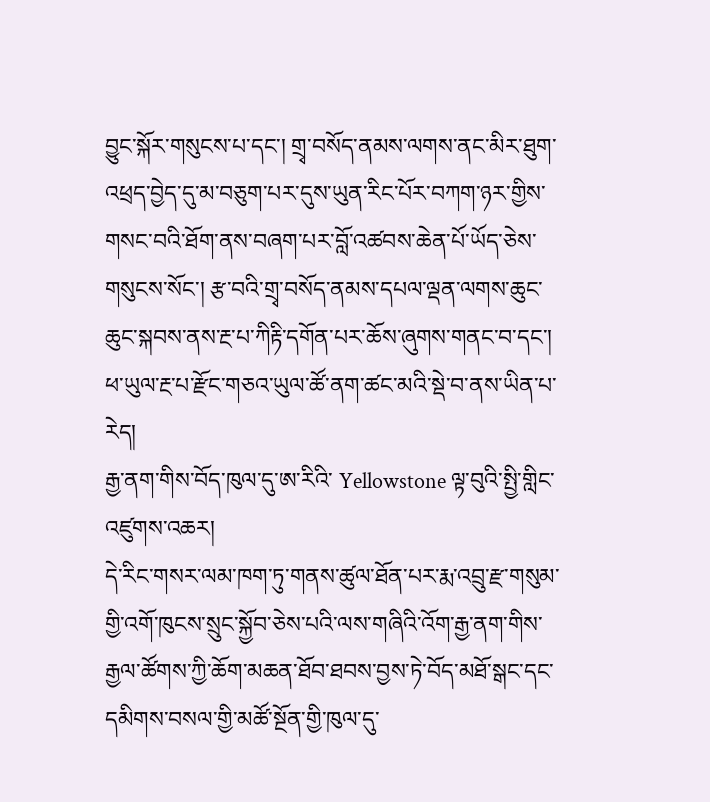བྱུང་སྐོར་གསུངས་པ་དང་། གྲྭ་བསོད་ནམས་ལགས་ནང་མིར་ཐུག་འཕྲད་བྱེད་དུ་མ་བཅུག་པར་དུས་ཡུན་རིང་པོར་བཀག་ཉར་གྱིས་གསང་བའི་ཐོག་ནས་བཞག་པར་བློ་འཚབས་ཆེན་པོ་ཡོད་ཅེས་གསུངས་སོང་། རྩ་བའི་གྲྭ་བསོད་ནམས་དཔལ་ལྡན་ལགས་ཆུང་ཆུང་སྐབས་ནས་རྔ་པ་ཀིརྟི་དགོན་པར་ཆོས་ཞུགས་གནང་བ་དང་། ཕ་ཡུལ་རྔ་པ་རྫོང་གཅའ་ཡུལ་ཚོ་ནག་ཚང་མའི་སྡེ་བ་ནས་ཡིན་པ་རེད།
རྒྱ་ནག་གིས་བོད་ཁུལ་དུ་ཨ་རིའི་ Yellowstone ལྟ་བུའི་སྤྱི་གླིང་འཛུགས་འཆར།
དེ་རིང་གསར་ལམ་ཁག་ཏུ་གནས་ཚུལ་ཐོན་པར་རྨ་འབྲུ་རྫ་གསུམ་གྱི་འགོ་ཁུངས་སྲུང་སྐྱོབ་ཅེས་པའི་ལས་གཞིའི་འོག་རྒྱ་ནག་གིས་རྒྱལ་ཚོགས་ཀྱི་ཆོག་མཆན་ཐོབ་ཐབས་བྱས་ཏེ་བོད་མཐོ་སྒང་དང་དམིགས་བསལ་གྱི་མཚོ་སྔོན་གྱི་ཁུལ་དུ་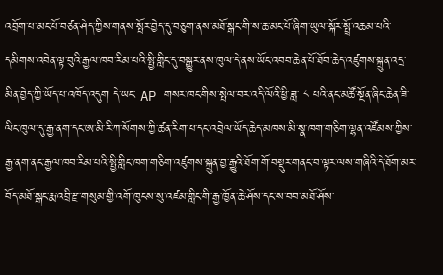འབྲོག་པ་མང་པོ་བཙན་ཤེད་ཀྱིས་གནས་སྤོར་བྱེད་དུ་བཅུག་ནས་མཐོ་སྒང་གི་ས་ཆ་མང་པོ་ཞིག་ཡུལ་སྐོར་སྤྲོ་འཆམ་པའི་དམིགས་འབེན་ལྟ་བུའི་རྒྱལ་ཁབ་རིམ་པའི་སྤྱི་གླིང་དུ་བསྒྱུར་ནས་ཁུལ་དེ་ནས་ཡོང་འབབ་ཆེན་པོ་ཐོབ་ཆེད་འཛུགས་སྐྲུན་འདྲ་མིན་བྱེད་ཀྱི་ཡོད་པ་འཁོད་འདུག དེ་ཡང་ AP གསར་ཁང་གིས་སྤེལ་བར་འདི་ལོའི་ཕྱི་ཟླ་ ༨ པའི་ནང་མཚོ་སྔོན་ཞིང་ཆེན་ཟི་ལིང་ཁུལ་དུ་རྒྱ་ནག་དང་ཨ་མི་རི་ཀ་སོགས་ཀྱི་ཚན་རིག་པ་དང་འབྲེལ་ཡོད་ཆེད་མཁས་མི་སྣ་ཁག་གཅིག་ལྷན་འཛོམས་ཀྱིས་རྒྱ་ནག་ནང་རྒྱལ་ཁབ་རིམ་པའི་སྤྱི་གླིང་ཁག་གཅིག་འཛུགས་སྐྲུན་བྱ་རྒྱུའི་ཐོག་གོ་བསྡུར་གནང་བ་ལྟར་ལས་གཞིའི་དེ་ཐོག་མར་བོད་མཐོ་སྒང་རྨ་འབྲི་རྫ་གསུམ་གྱི་འགོ་ཁུངས་སུ་འཛམ་གླིང་གི་རྒྱ་ཁྱོན་ཆེ་ཤོས་དང་ས་བབ་མཐོ་ཤོས་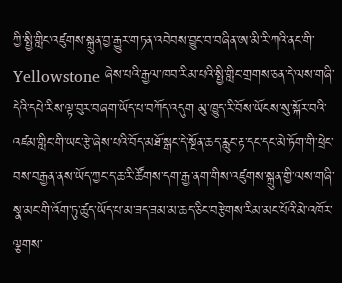ཀྱི་སྤྱི་གླིང་འཛུགས་སྐྲུན་བྱ་རྒྱུར་གཏན་འབེབས་བྱུང་བ་བཞིན་ཨ་མི་རི་ཀའི་ནང་གི་ Yellowstone ཞེས་པའི་རྒྱལ་ཁབ་རིམ་པའི་སྤྱི་གླིང་གྲགས་ཅན་དེ་ལས་གཞི་དེའི་དཔེ་རིས་ལྟ་བུར་བཞག་ཡོད་པ་བཀོད་འདུག མུ་ཁྱུད་རི་བོས་ཡོངས་སུ་སྐོར་བའི་འཛམ་གླིང་གི་ཡང་རྩེ་ཞེས་པའི་བོད་མཐོ་སྒང་དེ་སྔོན་ཆད་རླུང་རྟ་དང་དང་མེ་ཏོག་གི་ཕྲེང་བས་བརྒྱན་ནས་ཡོད་ཀྱང་ད་ཆ་རི་ཚོགས་དག་རྒྱ་ནག་གིས་འཛུགས་སྐྲུན་གྱི་ལས་གཞི་སྣ་མང་གི་འོག་ཏུ་ཚུད་ཡོད་པ་མ་ཟད་ཟམ་མ་ཆད་ཅིང་བརྩེགས་རིམ་མང་པོའི་མེ་འཁོར་ལྕགས་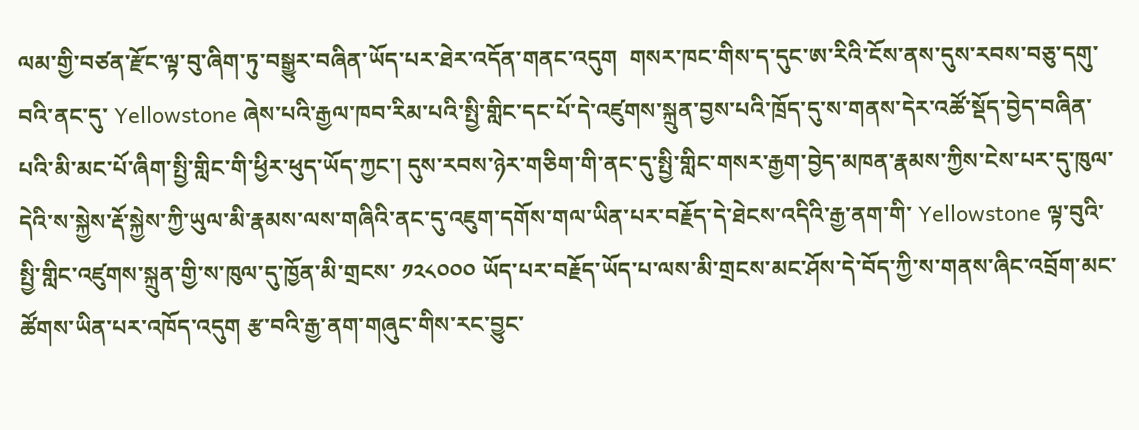ལམ་གྱི་བཙན་རྫོང་ལྟ་བུ་ཞིག་ཏུ་བསྒྱུར་བཞིན་ཡོད་པར་ཐེར་འདོན་གནང་འདུག  གསར་ཁང་གིས་ད་དུང་ཨ་རིའི་ངོས་ནས་དུས་རབས་བཅུ་དགུ་བའི་ནང་དུ་ Yellowstone ཞེས་པའི་རྒྱལ་ཁབ་རིམ་པའི་སྤྱི་གླིང་དང་པོ་དེ་འཛུགས་སྐྲུན་བྱས་པའི་ཁྲོད་དུ་ས་གནས་དེར་འཚོ་སྡོད་བྱེད་བཞིན་པའི་མི་མང་པོ་ཞིག་སྤྱི་གླིང་གི་ཕྱིར་ཕུད་ཡོད་ཀྱང་། དུས་རབས་ཉེར་གཅིག་གི་ནང་དུ་སྤྱི་གླིང་གསར་རྒྱག་བྱེད་མཁན་རྣམས་ཀྱིས་ངེས་པར་དུ་ཁུལ་དེའི་ས་སྐྱེས་རྡོ་སྐྱེས་ཀྱི་ཡུལ་མི་རྣམས་ལས་གཞིའི་ནང་དུ་འཇུག་དགོས་གལ་ཡིན་པར་བརྗོད་དེ་ཐེངས་འདིའི་རྒྱ་ནག་གི་ Yellowstone ལྟ་བུའི་སྤྱི་གླིང་འཛུགས་སྐྲུན་གྱི་ས་ཁུལ་དུ་ཁྱོན་མི་གྲངས་ ༡༢༨༠༠༠ ཡོད་པར་བརྗོད་ཡོད་པ་ལས་མི་གྲངས་མང་ཤོས་དེ་བོད་ཀྱི་ས་གནས་ཞིང་འབྲོག་མང་ཚོགས་ཡིན་པར་འཁོད་འདུག རྩ་བའི་རྒྱ་ནག་གཞུང་གིས་རང་བྱུང་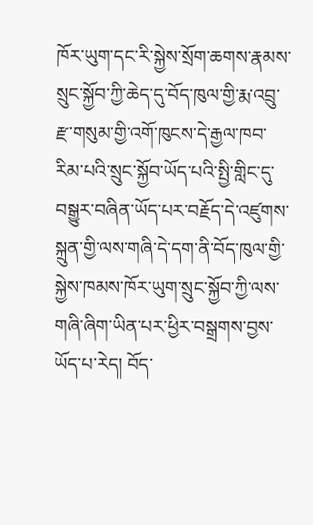ཁོར་ཡུག་དང་རི་སྐྱེས་སྲོག་ཆགས་རྣམས་སྲུང་སྐྱོབ་ཀྱི་ཆེད་དུ་བོད་ཁུལ་གྱི་རྨ་འབྲུ་རྫ་གསུམ་གྱི་འགོ་ཁུངས་དེ་རྒྱལ་ཁབ་རིམ་པའི་སྲུང་སྐྱོབ་ཡོད་པའི་སྤྱི་གླིང་དུ་བསྒྱུར་བཞིན་ཡོད་པར་བརྗོད་དེ་འཛུགས་སྐྲུན་གྱི་ལས་གཞི་དེ་དག་ནི་བོད་ཁུལ་གྱི་སྐྱེས་ཁམས་ཁོར་ཡུག་སྲུང་སྐྱོབ་ཀྱི་ལས་གཞི་ཞིག་ཡིན་པར་ཕྱིར་བསྒྲགས་བྱས་ཡོད་པ་རེད། བོད་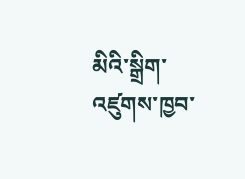མིའི་སྒྲིག་འཛུགས་ཁྱབ་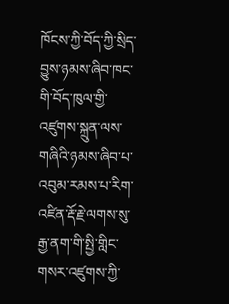ཁོངས་ཀྱི་བོད་ཀྱི་སྲིད་བྱུས་ཉམས་ཞིབ་ཁང་གི་བོད་ཁུལ་གྱི་འཛུགས་སྐྲུན་ལས་གཞིའི་ཉམས་ཞིབ་པ་འབུམ་རམས་པ་རིག་འཛིན་རྡོ་རྗེ་ལགས་སུ་རྒྱ་ནག་གི་སྤྱི་གླིང་གསར་འཛུགས་ཀྱི་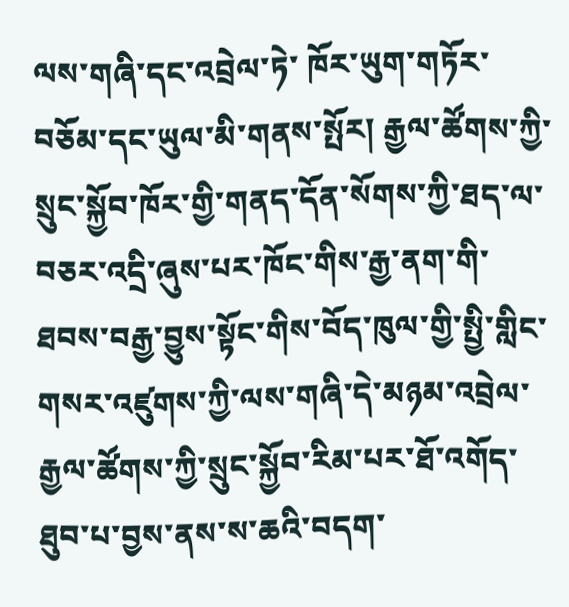ལས་གཞི་དང་འབྲེལ་ཏེ་ ཁོར་ཡུག་གཏོར་བཅོམ་དང་ཡུལ་མི་གནས་སྤོར། རྒྱལ་ཚོགས་ཀྱི་སྲུང་སྐྱོབ་ཁོར་གྱི་གནད་དོན་སོགས་ཀྱི་ཐད་ལ་བཅར་འདྲི་ཞུས་པར་ཁོང་གིས་རྒྱ་ནག་གི་ཐབས་བརྒྱ་བྱུས་སྟོང་གིས་བོད་ཁུལ་གྱི་སྤྱི་གླིང་གསར་འཛུགས་ཀྱི་ལས་གཞི་དེ་མཉམ་འབྲེལ་རྒྱལ་ཚོགས་ཀྱི་སྲུང་སྐྱོབ་རིམ་པར་ཐོ་འགོད་ཐུབ་པ་བྱས་ནས་ས་ཆའི་བདག་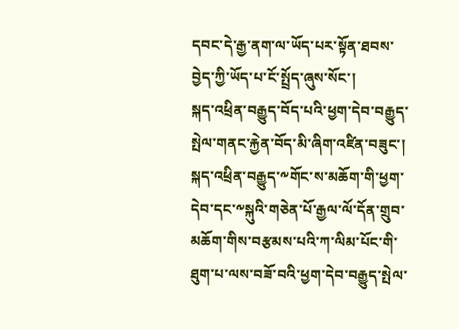དབང་དེ་རྒྱ་ནག་ལ་ཡོད་པར་སྟོན་ཐབས་བྱེད་ཀྱི་ཡོད་པ་ངོ་སྤྲོད་ཞུས་སོང་།
སྐད་འཕྲིན་བརྒྱུད་བོད་པའི་ཕྱག་དེབ་བརྒྱུད་སྤེལ་གནང་རྐྱེན་བོད་མི་ཞིག་འཛིན་བཟུང་།
སྐད་འཕྲིན་བརྒྱུད་༸གོང་ས་མཆོག་གི་ཕྱག་དེབ་དང་༸སྐུའི་གཅེན་པོ་རྒྱལ་ལོ་དོན་གྲུབ་མཆོག་གིས་བརྩམས་པའི་ཀ་ལིམ་པོང་གི་ཐུག་པ་ལས་བཟོ་བའི་ཕྱག་དེབ་བརྒྱུད་སྤེལ་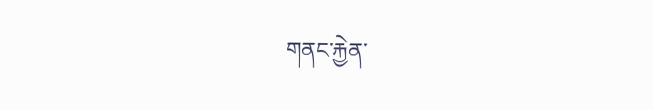གནང་རྐྱེན་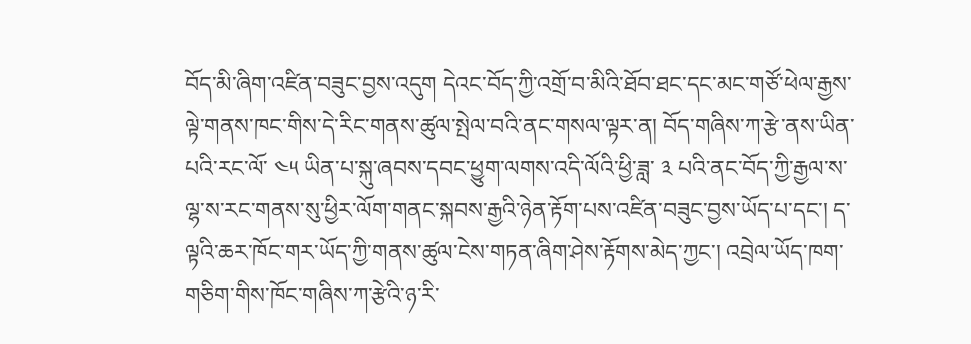བོད་མི་ཞིག་འཛིན་བཟུང་བྱས་འདུག དེའང་བོད་ཀྱི་འགྲོ་བ་མིའི་ཐོབ་ཐང་དང་མང་གཙོ་ཕེལ་རྒྱས་ལྟེ་གནས་ཁང་གིས་དེ་རིང་གནས་ཚུལ་སྤེལ་བའི་ནང་གསལ་ལྟར་ན། བོད་གཞིས་ཀ་རྩེ་ནས་ཡིན་པའི་རང་ལོ་ ༤༥ ཡིན་པ་སྐུ་ཞབས་དབང་ཕྱུག་ལགས་འདི་ལོའི་ཕྱི་ཟླ་ ༣ པའི་ནང་བོད་ཀྱི་རྒྱལ་ས་ལྷ་ས་རང་གནས་སུ་ཕྱིར་ལོག་གནང་སྐབས་རྒྱའི་ཉེན་རྟོག་པས་འཛིན་བཟུང་བྱས་ཡོད་པ་དང་། ད་ལྟའི་ཆར་ཁོང་གར་ཡོད་ཀྱི་གནས་ཚུལ་ངེས་གཏན་ཞིག་ཤེས་རྟོགས་མེད་ཀྱང་། འབྲེལ་ཡོད་ཁག་གཅིག་གིས་ཁོང་གཞིས་ཀ་རྩེའི་ཉ་རི་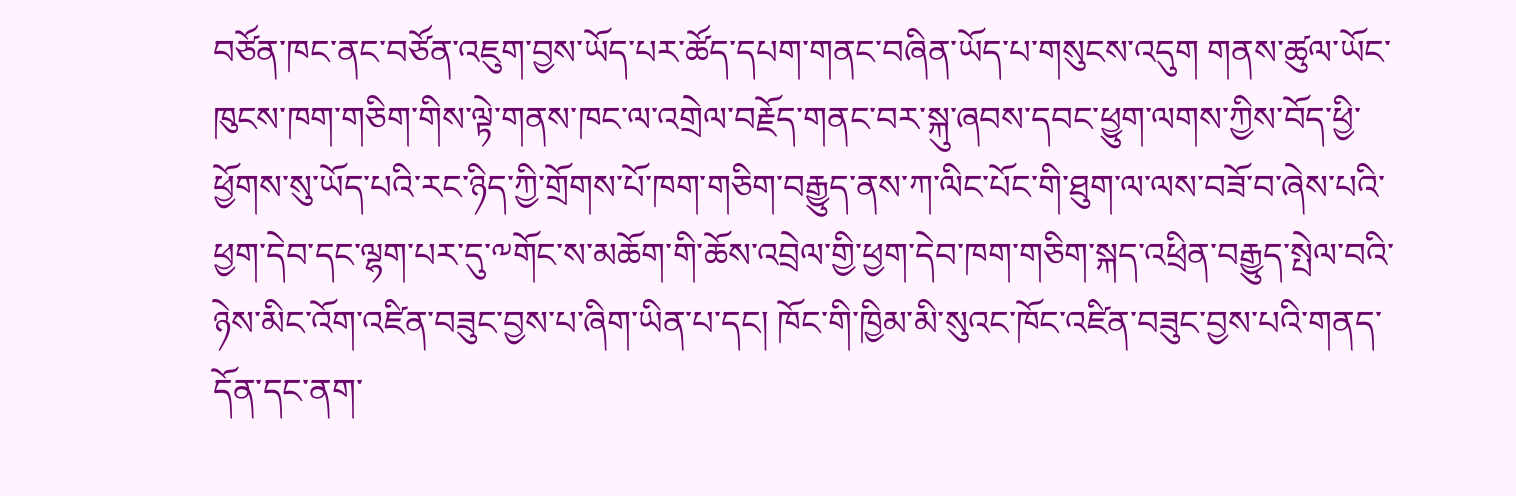བཙོན་ཁང་ནང་བཙོན་འཇུག་བྱས་ཡོད་པར་ཚོད་དཔག་གནང་བཞིན་ཡོད་པ་གསུངས་འདུག གནས་ཚུལ་ཡོང་ཁུངས་ཁག་གཅིག་གིས་ལྟེ་གནས་ཁང་ལ་འགྲེལ་བརྗོད་གནང་བར་སྐུ་ཞབས་དབང་ཕྱུག་ལགས་ཀྱིས་བོད་ཕྱི་ཕྱོགས་སུ་ཡོད་པའི་རང་ཉིད་ཀྱི་གྲོགས་པོ་ཁག་གཅིག་བརྒྱུད་ནས་ཀ་ལིང་པོང་གི་ཐུག་ལ་ལས་བཟོ་བ་ཞེས་པའི་ཕྱག་དེབ་དང་ལྷག་པར་དུ་༸གོང་ས་མཆོག་གི་ཆོས་འབྲེལ་གྱི་ཕྱག་དེབ་ཁག་གཅིག་སྐད་འཕྲིན་བརྒྱུད་སྤེལ་བའི་ཉེས་མིང་འོག་འཛིན་བཟུང་བྱས་པ་ཞིག་ཡིན་པ་དང། ཁོང་གི་ཁྱིམ་མི་སུའང་ཁོང་འཛིན་བཟུང་བྱས་པའི་གནད་དོན་དང་ནག་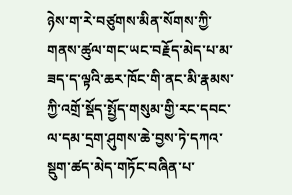ཉེས་ག་རེ་བཙུགས་མིན་སོགས་ཀྱི་གནས་ཚུལ་གང་ཡང་བརྗོད་མེད་པ་མ་ཟད་ད་ལྟའི་ཆར་ཁོང་གི་ནང་མི་རྣམས་ཀྱི་འགྲོ་སྡོད་སྤྱོད་གསུམ་གྱི་རང་དབང་ལ་དམ་དྲག་ཤུགས་ཆེ་བྱས་ཏེ་དཀའ་སྡུག་ཚད་མེད་གཏོང་བཞིན་པ་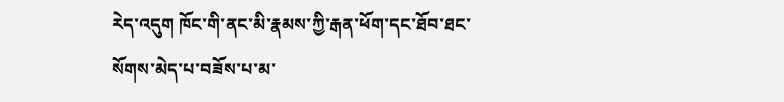རེད་འདུག ཁོང་གི་ནང་མི་རྣམས་ཀྱི་རྒན་ཕོག་དང་ཐོབ་ཐང་སོགས་མེད་པ་བཟོས་པ་མ་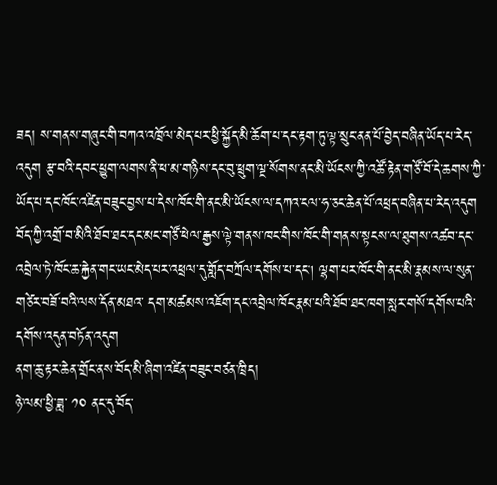ཟད། ས་གནས་གཞུང་གི་བཀའ་འཁྲོལ་མེད་པར་ཕྱི་སྐྱོད་མི་ཆོག་པ་དང་རྟག་ཏུ་ལྟ་སྲུང་ནན་པོ་བྱེད་བཞིན་ཡོད་པ་རེད་འདུག རྩ་བའི་དབང་ཕྱུག་ལགས་ནི་ཕ་མ་གཉིས་དང་བུ་ཕྲུག་ལྔ་སོགས་ནང་མི་ཡོངས་ཀྱི་འཚོ་རྟེན་གཙོ་བོ་དེ་ཆགས་ཀྱི་ཡོད་པ་དང་ཁོང་འཛིན་བཟུང་བྱས་པ་དེས་ཁོང་གི་ནང་མི་ཡོངས་ལ་དཀའ་ངལ་ཧ་ཅང་ཆེན་པོ་འཕྲད་བཞིན་པ་རེད་འདུག བོད་ཀྱི་འགྲོ་བ་མིའི་ཐོབ་ཐང་དང་མང་གཙོ་ཕེལ་རྒྱས་ལྟེ་གནས་ཁང་གིས་ཁོང་གི་གནས་སྟངས་ལ་ཐུགས་འཚབ་དང་འབྲེལ་ཏེ་ཁོང་ཆ་རྐྱེན་གང་ཡང་མེད་པར་འཕྲལ་དུ་གློད་བཀྲོལ་དགོས་པ་དང། ལྷག་པར་ཁོང་གི་ནང་མི་རྣམས་ལ་སུན་གཙེར་བཟོ་བའི་ལས་དོན་མཐའ་ དག་མཚམས་འཇོག་དང་འབྲེལ་ཁོང་རྣམ་པའི་ཐོབ་ཐང་ཁག་སླར་གསོ་དགོས་པའི་དགོས་འདུན་བཏོན་འདུག
ནག་ཆུ་རྟར་ཆེན་གྲོང་ནས་བོད་མི་ཞིག་འཛིན་བཟུང་བཙན་ཁྲིད།
ཉེ་ལམ་ཕྱི་ཟླ་ ༡༠ ནང་དུ་བོད་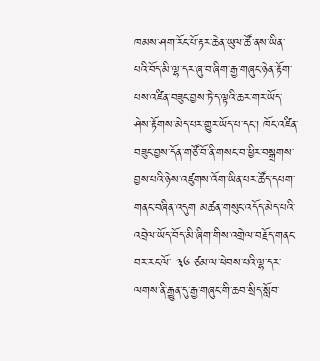ཁམས་ཤག་རོང་པོ་རྟར་ཆེན་ཡུལ་ཚོ་ནས་ཡིན་པའི་བོད་མི་ལྷ་དར་ཞུ་བ་ཞིག་རྒྱ་གཞུང་ཉེན་རྟོག་པས་འཛིན་བཟུང་བྱས་ཏེ་ད་ལྟའི་ཆར་གར་ཡོད་ཤེས་རྟོགས་མེད་པར་གྱུར་ཡོད་པ་དང་། ཁོང་འཛིན་བཟུང་བྱས་དོན་གཙོ་བོ་ནི་གསང་བ་ཕྱིར་བསྒྲགས་བྱས་པའི་ཉེས་འཛུགས་འོག་ཡིན་པར་ཚོད་དཔག་གནང་བཞིན་འདུག མཚན་གསུང་འདོད་མེད་པའི་འབྲེལ་ཡོད་བོད་མི་ཞིག་གིས་འགྲེལ་བརྗོད་གནང་བར་རང་ལོ་ ༣༦ ཙམ་ལ་ཕེབས་པའི་ལྷ་དར་ལགས་ནི་རྒྱུན་དུ་རྒྱ་གཞུང་གི་ཆབ་སྲིད་སློབ་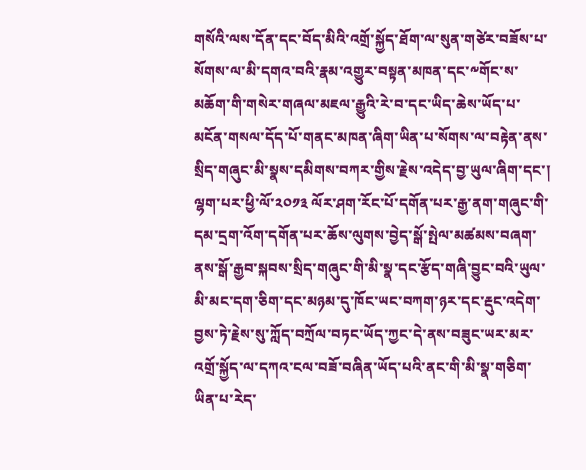གསོའི་ལས་དོན་དང་བོད་མིའི་འགྲོ་སྐྱོད་ཐོག་ལ་སུན་གཙེར་བཟོས་པ་སོགས་ལ་མི་དགའ་བའི་རྣམ་འགྱུར་བསྟན་མཁན་དང་༸གོང་ས་མཆོག་གི་གསེར་གཞལ་མཇལ་རྒྱུའི་རེ་བ་དང་ཡིད་ཆེས་ཡོད་པ་མངོན་གསལ་དོད་པོ་གནང་མཁན་ཞིག་ཡིན་པ་སོགས་ལ་བརྟེན་ནས་སྲིད་གཞུང་མི་སྣས་དམིགས་བཀར་གྱིས་རྗེས་འདེད་བྱ་ཡུལ་ཞིག་དང་། ལྷག་པར་ཕྱི་ལོ་༢༠༡༣ ལོར་ཤག་རོང་པོ་དགོན་པར་རྒྱ་ནག་གཞུང་གི་དམ་དྲག་འོག་དགོན་པར་ཆོས་ལུགས་བྱེད་སྒོ་སྤེལ་མཚམས་བཞག་ནས་སྒོ་རྒྱབ་སྐབས་སྲིད་གཞུང་གི་མི་སྣ་དང་རྩོད་གཞི་བྱུང་བའི་ཡུལ་མི་མང་དག་ཅིག་དང་མཉམ་དུ་ཁོང་ཡང་བཀག་ཉར་དང་རྡུང་འདེག་བྱས་ཏེ་རྗེས་སུ་ཀློད་བཀྲོལ་བཏང་ཡོད་ཀྱང་དེ་ནས་བཟུང་ཡར་མར་འགྲོ་སྐྱོད་ལ་དཀའ་ངལ་བཟོ་བཞིན་ཡོད་པའི་ནང་གི་མི་སྣ་གཅིག་ཡིན་པ་རེད་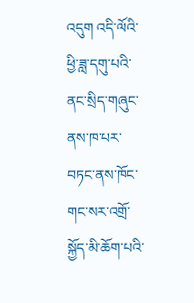འདུག འདི་ལོའི་ཕྱི་ཟླ་དགུ་པའི་ནང་སྲིད་གཞུང་ནས་ཁ་པར་བཏང་ནས་ཁོང་གང་སར་འགྲོ་སྐྱོད་མི་ཆོག་པའི་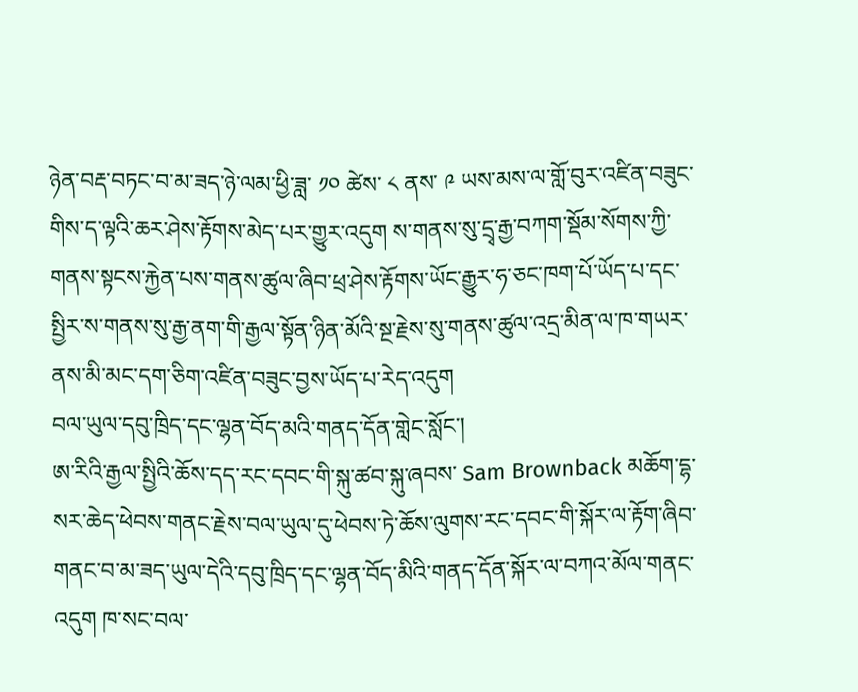ཉེན་བརྡ་བཏང་བ་མ་ཟད་ཉེ་ལམ་ཕྱི་ཟླ་ ༡༠ ཚེས་ ༨ ནས་ ༩ ཡས་མས་ལ་གློ་བུར་འཛིན་བཟུང་གིས་ད་ལྟའི་ཆར་ཤེས་རྟོགས་མེད་པར་གྱུར་འདུག ས་གནས་སུ་དྲྭ་རྒྱ་བཀག་སྡོམ་སོགས་ཀྱི་གནས་སྟངས་རྐྱེན་པས་གནས་ཚུལ་ཞིབ་ཕྲ་ཤེས་རྟོགས་ཡོང་རྒྱུར་ཧ་ཅང་ཁག་པོ་ཡོད་པ་དང་སྤྱིར་ས་གནས་སུ་རྒྱ་ནག་གི་རྒྱལ་སྟོན་ཉིན་མོའི་སྔ་རྗེས་སུ་གནས་ཚུལ་འདྲ་མིན་ལ་ཁ་གཡར་ནས་མི་མང་དག་ཅིག་འཛིན་བཟུང་བྱས་ཡོད་པ་རེད་འདུག
བལ་ཡུལ་དབུ་ཁྲིད་དང་ལྷན་བོད་མའི་གནད་དོན་གླེང་སློང་།
ཨ་རིའི་རྒྱལ་སྤྱིའི་ཆོས་དད་རང་དབང་གི་སྐུ་ཚབ་སྐུ་ཞབས་ Sam Brownback མཆོག་དྷ་སར་ཆེད་ཕེབས་གནང་རྗེས་བལ་ཡུལ་དུ་ཕེབས་ཏེ་ཆོས་ལུགས་རང་དབང་གི་སྐོར་ལ་རྟོག་ཞིབ་གནང་བ་མ་ཟད་ཡུལ་དེའི་དབུ་ཁྲིད་དང་ལྷན་བོད་མིའི་གནད་དོན་སྐོར་ལ་བཀའ་མོལ་གནང་འདུག ཁ་སང་བལ་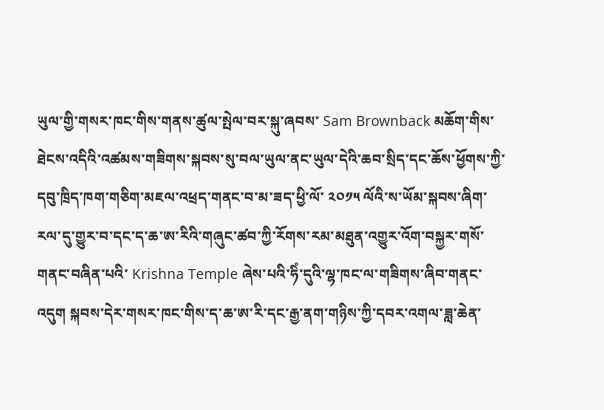ཡུལ་གྱི་གསར་ཁང་གིས་གནས་ཚུལ་སྤེལ་བར་སྐུ་ཞབས་ Sam Brownback མཆོག་གིས་ཐེངས་འདིའི་འཚམས་གཟིགས་སྐབས་སུ་བལ་ཡུལ་ནང་ཡུལ་དེའི་ཆབ་སྲིད་དང་ཆོས་ཕྱོགས་ཀྱི་དབུ་ཁྲིད་ཁག་གཅིག་མཇལ་འཕྲད་གནང་བ་མ་ཟད་ཕྱི་ལོ་ ༢༠༡༥ ལོའི་ས་ཡོམ་སྐབས་ཞིག་རལ་དུ་གྱུར་བ་དང་ད་ཆ་ཨ་རིའི་གཞུང་ཚབ་ཀྱི་རོགས་རམ་མཐུན་འགྱུར་འོག་བསྐྱར་གསོ་གནང་བཞིན་པའི་ Krishna Temple ཞེས་པའི་ཧིཾ་དུའི་ལྷ་ཁང་ལ་གཟིགས་ཞིབ་གནང་འདུག སྐབས་དེར་གསར་ཁང་གིས་ད་ཆ་ཨ་རི་དང་རྒྱ་ནག་གཉིས་ཀྱི་དབར་འགལ་ཟླ་ཆེན་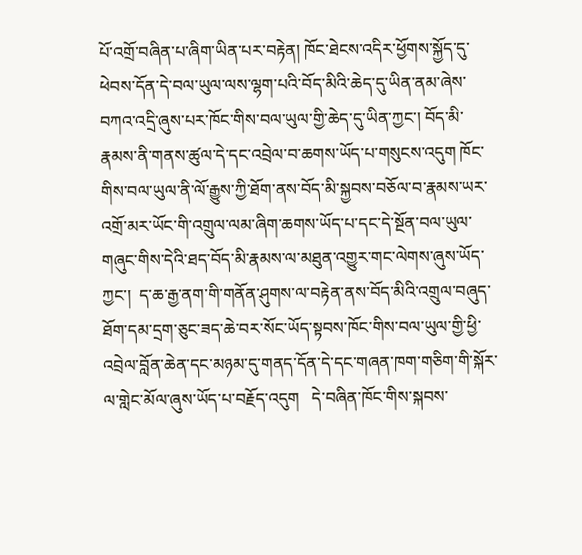པོ་འགྲོ་བཞིན་པ་ཞིག་ཡིན་པར་བརྟེན། ཁོང་ཐེངས་འདིར་ཕྱོགས་སྐྱོད་དུ་ཕེབས་དོན་དེ་བལ་ཡུལ་ལས་ལྷག་པའི་བོད་མིའི་ཆེད་དུ་ཡིན་ནམ་ཞེས་བཀའ་འདྲི་ཞུས་པར་ཁོང་གིས་བལ་ཡུལ་གྱི་ཆེད་དུ་ཡིན་ཀྱང་། བོད་མི་རྣམས་ནི་གནས་ཚུལ་དེ་དང་འབྲེལ་བ་ཆགས་ཡོད་པ་གསུངས་འདུག ཁོང་གིས་བལ་ཡུལ་ནི་ལོ་རྒྱུས་ཀྱི་ཐོག་ནས་བོད་མི་སྐྱབས་བཅོལ་བ་རྣམས་ཡར་འགྲོ་མར་ཡོང་གི་འགྲུལ་ལམ་ཞིག་ཆགས་ཡོད་པ་དང་དེ་སྔོན་བལ་ཡུལ་གཞུང་གིས་དེའི་ཐད་བོད་མི་རྣམས་ལ་མཐུན་འགྱུར་གང་ལེགས་ཞུས་ཡོད་ཀྱང་།  ད་ཆ་རྒྱ་ནག་གི་གནོན་ཤུགས་ལ་བརྟེན་ནས་བོད་མིའི་འགྲུལ་བཞུད་ཐོག་དམ་དྲག་ཅུང་ཟད་ཆེ་བར་སོང་ཡོད་སྟབས་ཁོང་གིས་བལ་ཡུལ་གྱི་ཕྱི་འབྲེལ་བློན་ཆེན་དང་མཉམ་དུ་གནད་དོན་དེ་དང་གཞན་ཁག་གཅིག་གི་སྐོར་ལ་གླེང་མོལ་ཞུས་ཡོད་པ་བརྗོད་འདུག   དེ་བཞིན་ཁོང་གིས་སྐབས་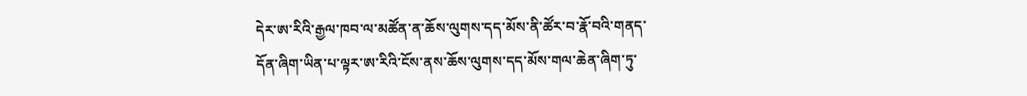དེར་ཨ་རིའི་རྒྱལ་ཁབ་ལ་མཚོན་ན་ཆོས་ལུགས་དད་མོས་ནི་ཚོར་བ་རྣོ་བའི་གནད་དོན་ཞིག་ཡིན་པ་ལྟར་ཨ་རིའི་ངོས་ནས་ཆོས་ལུགས་དད་མོས་གལ་ཆེན་ཞིག་ཏུ་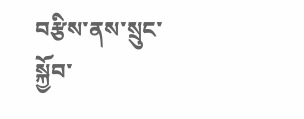བརྩིས་ནས་སྲུང་སྐྱོབ་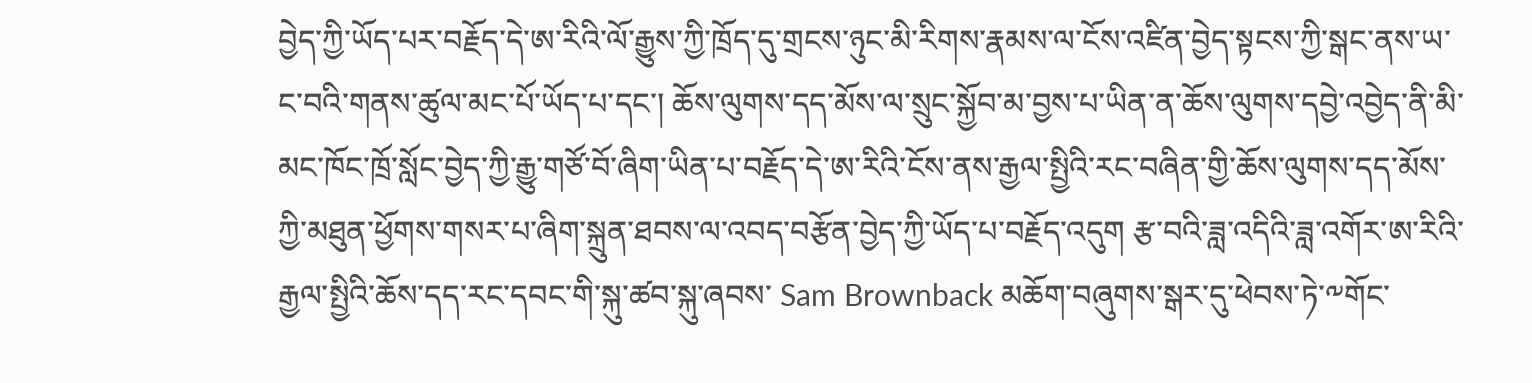བྱེད་ཀྱི་ཡོད་པར་བརྗོད་དེ་ཨ་རིའི་ལོ་རྒྱུས་ཀྱི་ཁྲོད་དུ་གྲངས་ཉུང་མི་རིགས་རྣམས་ལ་ངོས་འཛིན་བྱེད་སྟངས་ཀྱི་སྒང་ནས་ཡ་ང་བའི་གནས་ཚུལ་མང་པོ་ཡོད་པ་དང་། ཆོས་ལུགས་དད་མོས་ལ་སྲུང་སྐྱོབ་མ་བྱས་པ་ཡིན་ན་ཆོས་ལུགས་དབྱེ་འབྱེད་ནི་མི་མང་ཁོང་ཁྲོ་སློང་བྱེད་ཀྱི་རྒྱུ་གཙོ་བོ་ཞིག་ཡིན་པ་བརྗོད་དེ་ཨ་རིའི་ངོས་ནས་རྒྱལ་སྤྱིའི་རང་བཞིན་གྱི་ཆོས་ལུགས་དད་མོས་ཀྱི་མཐུན་ཕྱོགས་གསར་པ་ཞིག་སྐྲུན་ཐབས་ལ་འབད་བརྩོན་བྱེད་ཀྱི་ཡོད་པ་བརྗོད་འདུག རྩ་བའི་ཟླ་འདིའི་ཟླ་འགོར་ཨ་རིའི་རྒྱལ་སྤྱིའི་ཆོས་དད་རང་དབང་གི་སྐུ་ཚབ་སྐུ་ཞབས་ Sam Brownback མཆོག་བཞུགས་སྒར་དུ་ཕེབས་ཏེ་༸གོང་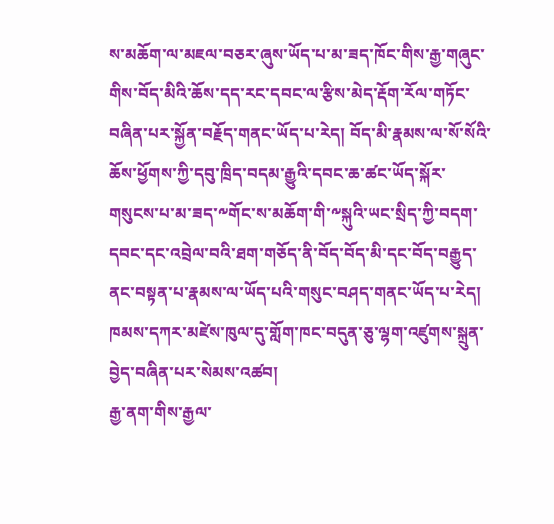ས་མཆོག་ལ་མཇལ་བཅར་ཞུས་ཡོད་པ་མ་ཟད་ཁོང་གིས་རྒྱ་གཞུང་གིས་བོད་མིའི་ཆོས་དད་རང་དབང་ལ་རྩིས་མེད་རྡོག་རོལ་གཏོང་བཞིན་པར་སྐྱོན་བརྗོད་གནང་ཡོད་པ་རེད། བོད་མི་རྣམས་ལ་སོ་སོའི་ཆོས་ཕྱོགས་ཀྱི་དབུ་ཁྲིད་བདམ་རྒྱུའི་དབང་ཆ་ཚང་ཡོད་སྐོར་གསུངས་པ་མ་ཟད་༸གོང་ས་མཆོག་གི་༸སྐུའི་ཡང་སྲིད་ཀྱི་བདག་དབང་དང་འབྲེལ་བའི་ཐག་གཅོད་ནི་བོད་བོད་མི་དང་བོད་བརྒྱུད་ནང་བསྟན་པ་རྣམས་ལ་ཡོད་པའི་གསུང་བཤད་གནང་ཡོད་པ་རེད།
ཁམས་དཀར་མཛེས་ཁུལ་དུ་གློག་ཁང་བདུན་ཅུ་ལྷག་འཛུགས་སྐྲུན་བྱེད་བཞིན་པར་སེམས་འཚབ།
རྒྱ་ནག་གིས་རྒྱལ་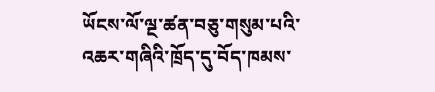ཡོངས་ལོ་ལྔ་ཚན་བཅུ་གསུམ་པའི་འཆར་གཞིའི་ཁྲོད་དུ་བོད་ཁམས་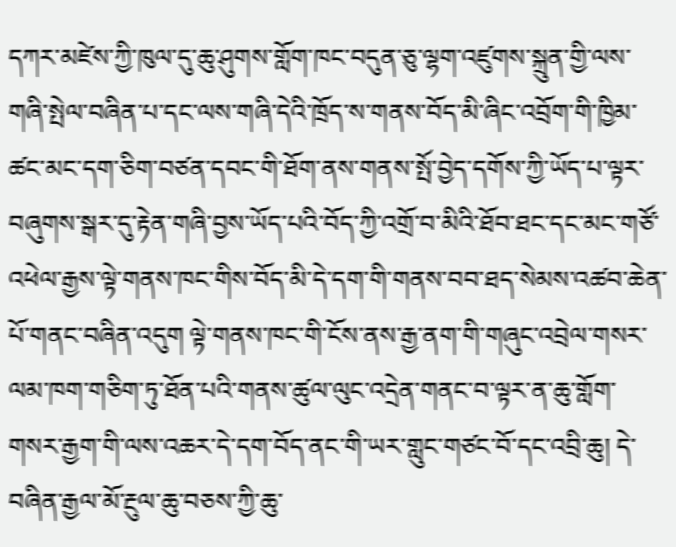དཀར་མཛེས་ཀྱི་ཁུལ་དུ་ཆུ་ཤུགས་གློག་ཁང་བདུན་ཅུ་ལྷག་འཛུགས་སྐྲུན་གྱི་ལས་གཞི་སྤེལ་བཞིན་པ་དང་ལས་གཞི་དེའི་ཁྲོད་ས་གནས་བོད་མི་ཞིང་འབྲོག་གི་ཁྱིམ་ཚང་མང་དག་ཅིག་བཙན་དབང་གི་ཐོག་ནས་གནས་སྤོ་བྱེད་དགོས་ཀྱི་ཡོད་པ་ལྟར་བཞུགས་སྒར་དུ་རྟེན་གཞི་བྱས་ཡོད་པའི་བོད་ཀྱི་འགྲོ་བ་མིའི་ཐོབ་ཐང་དང་མང་གཙོ་འཕེལ་རྒྱས་ལྟེ་གནས་ཁང་གིས་བོད་མི་དེ་དག་གི་གནས་བབ་ཐད་སེམས་འཚབ་ཆེན་པོ་གནང་བཞིན་འདུག ལྟེ་གནས་ཁང་གི་ངོས་ནས་རྒྱ་ནག་གི་གཞུང་འབྲེལ་གསར་ལམ་ཁག་གཅིག་ཏུ་ཐོན་པའི་གནས་ཚུལ་ལུང་འདྲེན་གནང་བ་ལྟར་ན་ཆུ་གློག་གསར་རྒྱག་གི་ལས་འཆར་དེ་དག་བོད་ནང་གི་ཡར་གླུང་གཙང་བོ་དང་འབྲི་ཆུ། དེ་བཞིན་རྒྱལ་མོ་རྔུལ་ཆུ་བཅས་ཀྱི་ཆུ་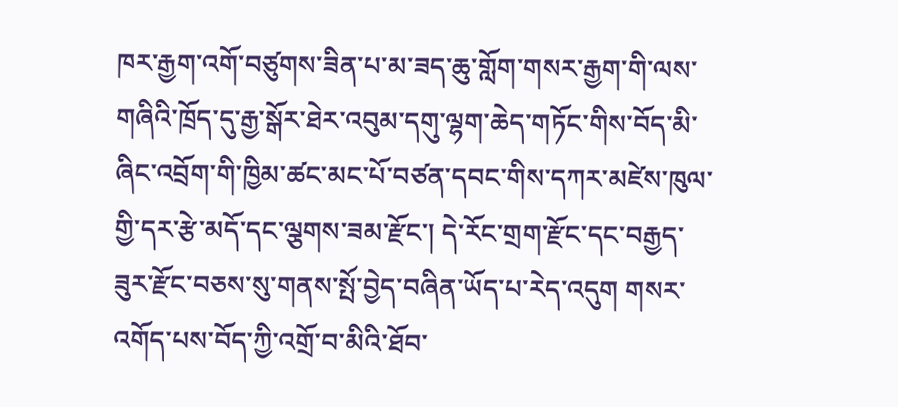ཁར་རྒྱག་འགོ་བཙུགས་ཟིན་པ་མ་ཟད་ཆུ་གློག་གསར་རྒྱག་གི་ལས་གཞིའི་ཁྲོད་དུ་རྒྱ་སྒོར་ཐེར་འབུམ་དགུ་ལྷག་ཆེད་གཏོང་གིས་བོད་མི་ཞིང་འབྲོག་གི་ཁྱིམ་ཚང་མང་པོ་བཙན་དབང་གིས་དཀར་མཛེས་ཁུལ་གྱི་དར་རྩེ་མདོ་དང་ལྕགས་ཟམ་རྫོང་། དེ་རོང་གྲག་རྫོང་དང་བརྒྱད་ཟུར་རྫོང་བཅས་སུ་གནས་སྤོ་བྱེད་བཞིན་ཡོད་པ་རེད་འདུག གསར་འགོད་པས་བོད་ཀྱི་འགྲོ་བ་མིའི་ཐོབ་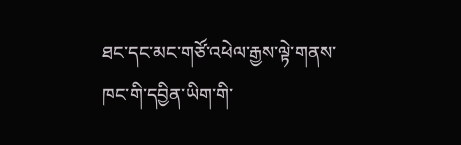ཐང་དང་མང་གཙོ་འཕེལ་རྒྱས་ལྟེ་གནས་ཁང་གི་དབྱིན་ཡིག་གི་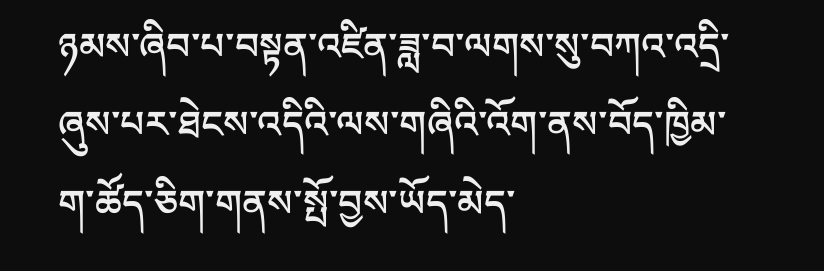ཉམས་ཞིབ་པ་བསྟན་འཛིན་ཟླ་བ་ལགས་སུ་བཀའ་འདྲི་ཞུས་པར་ཐེངས་འདིའི་ལས་གཞིའི་འོག་ནས་བོད་ཁྱིམ་ག་ཚོད་ཅིག་གནས་སྤོ་བྱས་ཡོད་མེད་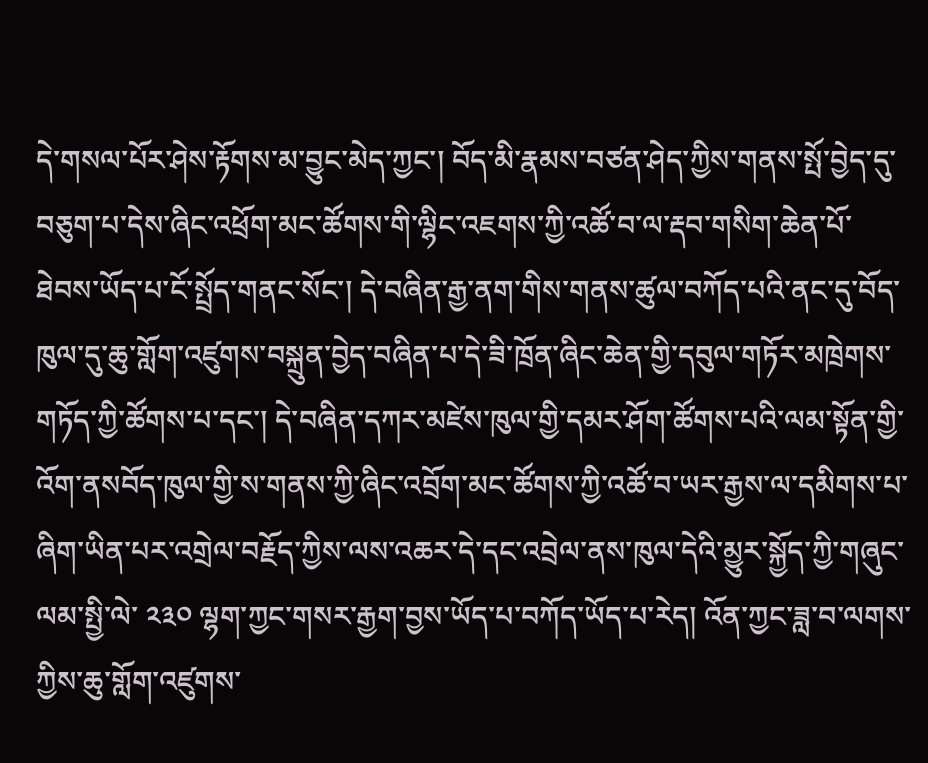དེ་གསལ་པོར་ཤེས་རྟོགས་མ་བྱུང་མེད་ཀྱང་། བོད་མི་རྣམས་བཙན་ཤེད་ཀྱིས་གནས་སྤོ་བྱེད་དུ་བཅུག་པ་དེས་ཞིང་འཕྲོག་མང་ཚོགས་གི་ལྷིང་འཇགས་ཀྱི་འཚོ་བ་ལ་རྡབ་གསིག་ཆེན་པོ་ཐེབས་ཡོད་པ་ངོ་སྤྲོད་གནང་སོང་། དེ་བཞིན་རྒྱ་ནག་གིས་གནས་ཚུལ་བཀོད་པའི་ནང་དུ་བོད་ཁུལ་དུ་ཆུ་གློག་འཛུགས་བསྐྲུན་བྱེད་བཞིན་པ་དེ་ཟི་ཁྲོན་ཞིང་ཆེན་གྱི་དབུལ་གཏོར་མཁྲེགས་གཏོད་ཀྱི་ཚོགས་པ་དང་། དེ་བཞིན་དཀར་མཛེས་ཁུལ་གྱི་དམར་ཤོག་ཚོགས་པའི་ལམ་སྟོན་གྱི་འོག་ནསབོད་ཁུལ་གྱི་ས་གནས་ཀྱི་ཞིང་འབྲོག་མང་ཚོགས་ཀྱི་འཚོ་བ་ཡར་རྒྱས་ལ་དམིགས་པ་ཞིག་ཡིན་པར་འགྲེལ་བརྗོད་ཀྱིས་ལས་འཆར་དེ་དང་འབྲེལ་ནས་ཁུལ་དེའི་མྱུར་སྐྱོད་ཀྱི་གཞུང་ལམ་སྤྱི་ལེ་ ༢༣༠ ལྷག་ཀྱང་གསར་རྒྱག་བྱས་ཡོད་པ་བཀོད་ཡོད་པ་རེད། འོན་ཀྱང་ཟླ་བ་ལགས་ཀྱིས་ཆུ་གློག་འཛུགས་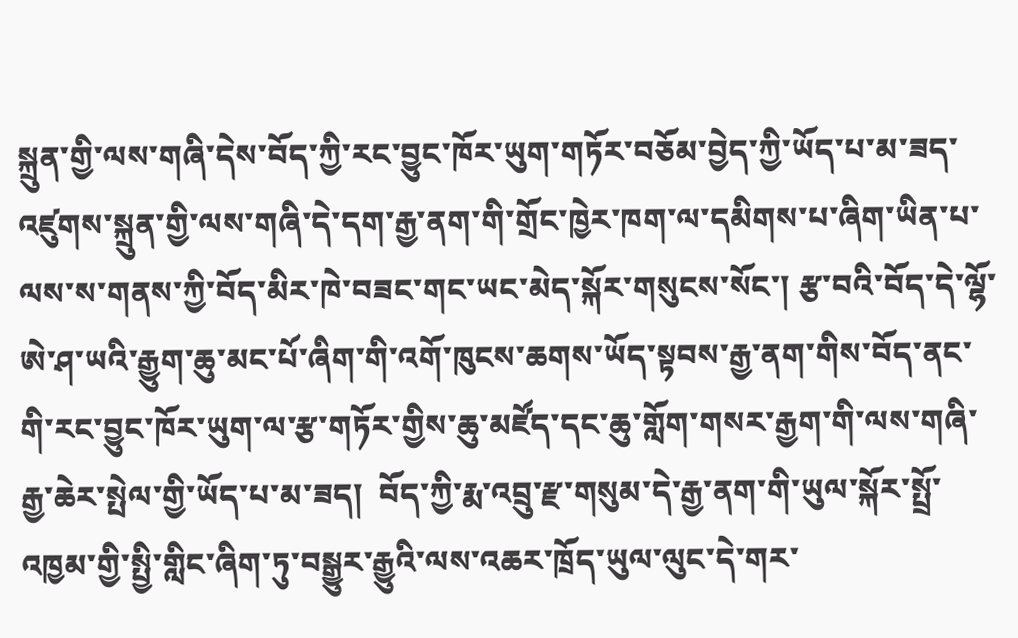སྐྲུན་གྱི་ལས་གཞི་དེས་བོད་ཀྱི་རང་བྱུང་ཁོར་ཡུག་གཏོར་བཅོམ་བྱེད་ཀྱི་ཡོད་པ་མ་ཟད་འཛུགས་སྐྲུན་གྱི་ལས་གཞི་དེ་དག་རྒྱ་ནག་གི་གྲོང་ཁྱེར་ཁག་ལ་དམིགས་པ་ཞིག་ཡིན་པ་ལས་ས་གནས་ཀྱི་བོད་མིར་ཁེ་བཟང་གང་ཡང་མེད་སྐོར་གསུངས་སོང་། རྩ་བའི་བོད་དེ་ལྷོ་ཨེ་ཤ་ཡའི་རྒྱུག་ཆུ་མང་པོ་ཞིག་གི་འགོ་ཁུངས་ཆགས་ཡོད་སྟབས་རྒྱ་ནག་གིས་བོད་ནང་གི་རང་བྱུང་ཁོར་ཡུག་ལ་རྩ་གཏོར་གྱིས་ཆུ་མཛོད་དང་ཆུ་གློག་གསར་རྒྱག་གི་ལས་གཞི་རྒྱ་ཆེར་སྤེལ་གྱི་ཡོད་པ་མ་ཟད།  བོད་ཀྱི་རྨ་འབྲུ་རྫ་གསུམ་དེ་རྒྱ་ནག་གི་ཡུལ་སྐོར་སྤྲོ་འཁྱམ་གྱི་སྤྱི་གླིང་ཞིག་ཏུ་བསྒྱུར་རྒྱུའི་ལས་འཆར་ཁྲོད་ཡུལ་ལུང་དེ་གར་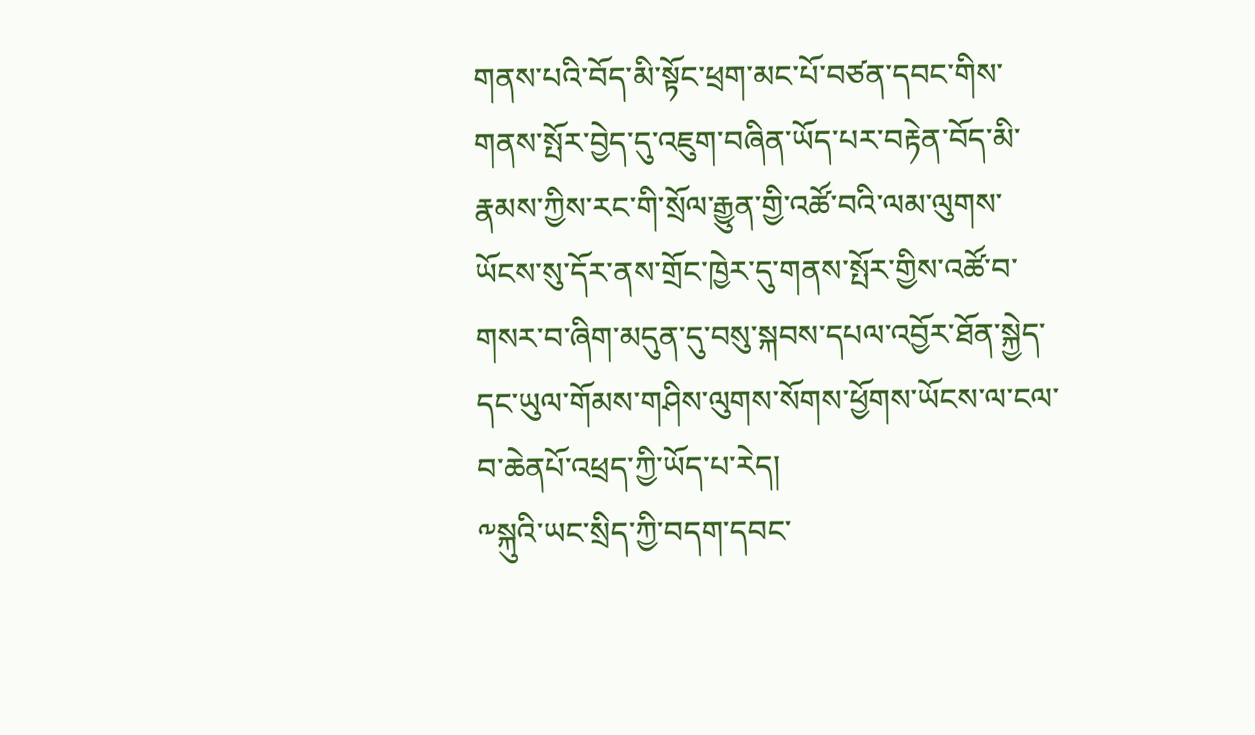གནས་པའི་བོད་མི་སྟོང་ཕྲག་མང་པོ་བཙན་དབང་གིས་གནས་སྤོར་བྱེད་དུ་འཇུག་བཞིན་ཡོད་པར་བརྟེན་བོད་མི་རྣམས་ཀྱིས་རང་གི་སྲོལ་རྒྱུན་གྱི་འཚོ་བའི་ལམ་ལུགས་ཡོངས་སུ་དོར་ནས་གྲོང་ཁྱེར་དུ་གནས་སྤོར་གྱིས་འཚོ་བ་གསར་བ་ཞིག་མདུན་དུ་བསུ་སྐབས་དཔལ་འབྱོར་ཐོན་སྐྱེད་དང་ཡུལ་གོམས་གཤིས་ལུགས་སོགས་ཕྱོགས་ཡོངས་ལ་ངལ་བ་ཆེནཔོ་འཕྲད་ཀྱི་ཡོད་པ་རེད།
༸སྐུའི་ཡང་སྲིད་ཀྱི་བདག་དབང་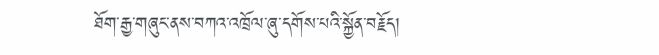ཐོག་རྒྱ་གཞུང་ནས་བཀའ་འཁྲོལ་ཞུ་དགོས་པའི་སྐྱོན་བརྗོད།